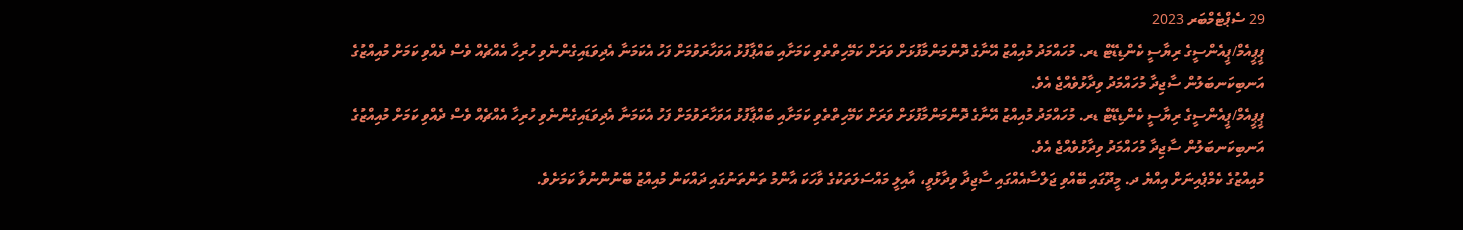29 ސެޕްޓެމްބަރ 2023
ޕީޕީއެމް/ޕީއެންސީގެ ރިޔާސީ ކެންޑިޑޭޓް ޑރ. މުހައްމަދު މުއިއްޒު އޭނާގެ ދޮންމަންމާފުޅަށް ވަރަށް ކަމޭހިތްތެވި ކަމަށާއި ބައްޕާފުޅު އަވަހާރަވުމަށް ފަހު އެކަމަނާ އެދިވަޑައިގެންނެވި ހުރިހާ އެއްޗެއް ވެސް ދެއްވި ކަމަށް މުއިއްޒުގެ އަނބިކަނބަލުން ސާޖިދާ މުހައްމަދު ވިދާޅުވެއްޖެ އެވެ.
ޕީޕީއެމް/ޕީއެންސީގެ ރިޔާސީ ކެންޑިޑޭޓް ޑރ. މުހައްމަދު މުއިއްޒު އޭނާގެ ދޮންމަންމާފުޅަށް ވަރަށް ކަމޭހިތްތެވި ކަމަށާއި ބައްޕާފުޅު އަވަހާރަވުމަށް ފަހު އެކަމަނާ އެދިވަޑައިގެންނެވި ހުރިހާ އެއްޗެއް ވެސް ދެއްވި ކަމަށް މުއިއްޒުގެ އަނބިކަނބަލުން ސާޖިދާ މުހައްމަދު ވިދާޅުވެއްޖެ އެވެ.
މުއިއްޒުގެ ކެމްޕެއިނަށް އިއްޔެ ދ. މީދޫގައި ބޭއްވި ޖަލްސާއެއްގައި ސާޖިދާ ވިދާޅުވީ، އާއިލީ މައްސަލަތަކުގެ ވާހަކަ އާންމު ތަންތަނުގައި ދައްކަން މުއިއްޒު ބޭނުންނުވާ ކަމަށެވެ.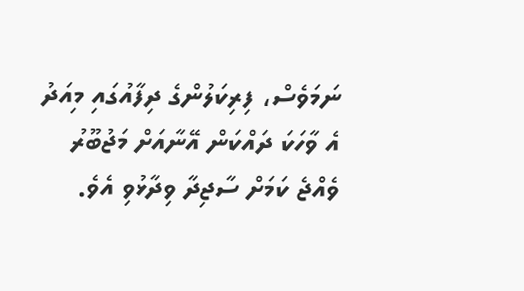ނަމަވެސް، ފިރިކަލުންގެ ދިފާއުގައި މިއަދު އެ ވާހަކަ ދައްކަން އޭނާއަށް މަޖުބޫރު ވެއްޖެ ކަމަށް ސާޖިދާ ވިދާޅުވި އެވެ.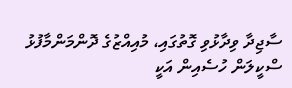ސާޖިދާ ވިދާޅުވި ގޮތުގައި، މުއިއްޒުގެ ދޮންމަންމާފުޅު ސްކީލަން ހުސެއިން އަކީ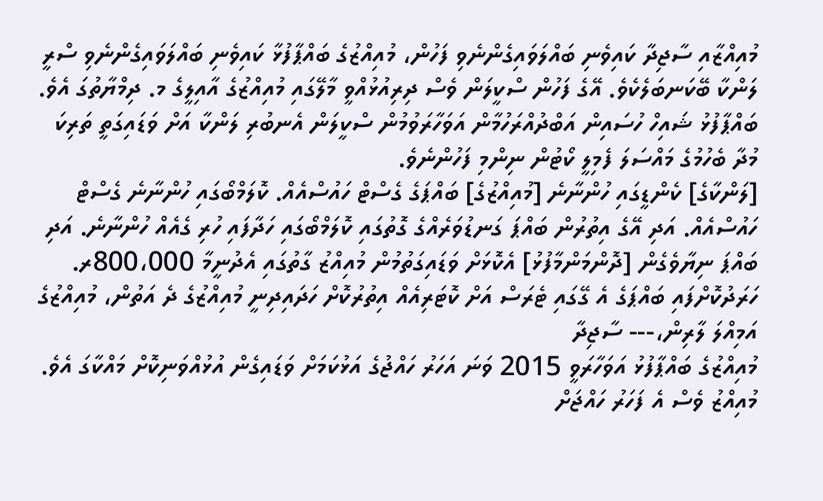މުއިއްޒާއި ސާޖިދާ ކައިވެނި ބައްލަވައިގެންނެވި ފަހުން، މުއިއްޒުގެ ބައްޕާފުޅާ ކައިވެނި ބައްލަވައިގެންނެވި ސްރީ ލަންކާ ބޭކަނބަލެކެވެ. އޭގެ ފަހުން ސްކީލަން ވެސް ދިރިއުޅުއްވީ މާލޭގައި މުއިއްޒުގެ އާއިލީގެ މ. ދިމްޔާތުގަ އެވެ. ބައްޕާފުޅު ޝައިހް ހުސައިން އަބްދުއްރަހުމާން އަވަހާރަވުމުން ސްކީލަން އެނބުރި ލަންކާ އަށް ވަޑައިގަތީ ތަރިކަ މުދާ ބެހުމުގެ މައްސަލަ ފެމިލީ ކޯޓުން ނިންމި ފަހުންނެވެ.
[ލަންކާގެ] ކެންޑީގައި ހުންނާނެ [މުއިއްޒުގެ] ބައްޕަގެ ގެސްޓް ހައުސްއެއް. ކޮލަމްބޯގައި ހުންނާނެ ގެސްޓް ހައުސްއެއް. އަދި އޭގެ އިތުރުން ބައްޕަ ގަނޑުވަރެއްގެ ގޮތުގައި ކޮލަމްބޯގައި ހަދާފައި ހުރި ގެއެއް ހުންނާނެ. އަދި ބައްޕަ ނިޔާވެގެން [ދޮންމަންމާފުޅު] އެކޮޅަށް ވަޑައިގަތުމުން މުއިއްޒު ގާތުގައި އެދުނީމާ 800،000ރ. ހަރަދުކޮށްފައި ބައްޕަގެ އެ ގޭގައި ޓެރަސް އަށް ކޮޓަރިއެއް އިތުރުކޮށް ހަދައިދިނީ މުއިއްޒުގެ ދެ އަތުން، މުއިއްޒުގެ އަމިއްލަ ލާރިން،--- ސާޖިދާ
މުއިއްޒުގެ ބައްޕާފުޅު އަވަހާރަވީ 2015 ވަނަ އަހަރު ހައްޖުގެ އަޅުކަމަށް ވަޑައިގެން އުޅުއްވަނިކޮށް މައްކާގަ އެވެ. މުއިއްޒު ވެސް އެ ފަހަރު ހައްޖަށް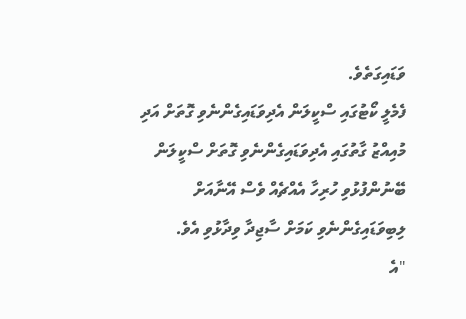ވަޑައިގަތެވެ.
ފެމެލީ ކޯޓުގައި ސްކީލަން އެދިވަޑައިގެންނެވި ގޮތަށް އަދި މުއިއްޒު ގާތުގައި އެދިވަޑައިގެންނެވި ގޮތަށް ސްކީލަން ބޭނުންފުޅުވި ހުރިހާ އެއްޗެއް ވެސް އޭނާއަށް ލިބިވަޑައިގެންނެވި ކަމަށް ސާޖިދާ ވިދާޅުވި އެވެ.
"އެ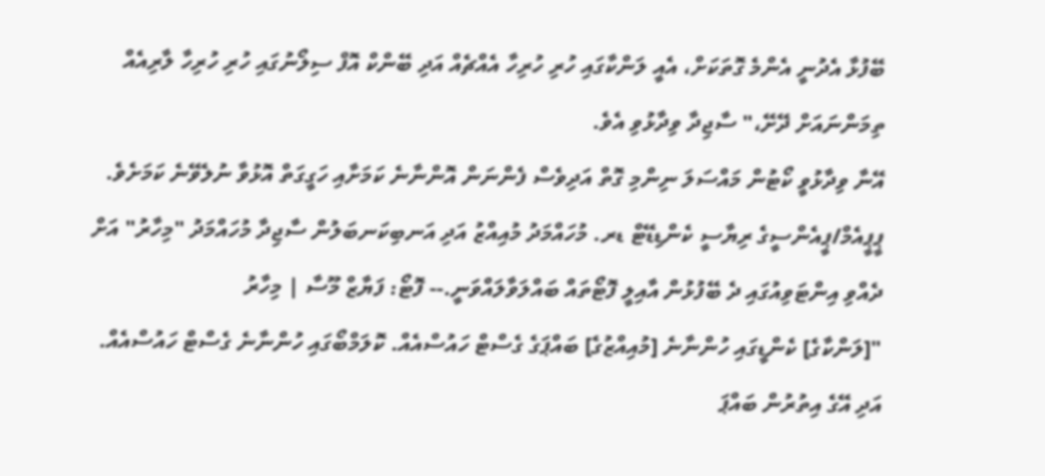ބޭފުޅާ އެދުނީ އެންމެ ގޮތަކަށް، އެއީ ލަންކާގައި ހުރި ހުރިހާ އެއްޗެއް އަދި ބޭންކް އޮފް ސިލޯނުގައި ހުރި ހުރިހާ ލާރިއެއް ތިމަންނައަށް ދޭށޭ،" ސާޖިދާ ވިދާޅުވި އެވެ.
އޭނާ ވިދާޅުވީ ކޯޓުން މައްސަލަ ނިންމި ގޮތް އަދިވެސް ފެންނަން އޮންނާނެ ކަމަށާއި ހަގީގަތް އޮޅުވާ ނުލެވޭނެ ކަމަށެވެ.
ޕީޕީއެމް/ޕީއެންސީގެ ރިޔާސީ ކެންޑިޑޭޓް ޑރ. މުހައްމަދު މުއިއްޒު އަދި އަނބިކަނބަލުން ސާޖިދާ މުހައްމަދު "މިހާރު" އަށް ދެއްވި އިންޓަވިއުގައި ދެ ބޭފުޅުން އާއިލީ ފޮޓޯތައް ބައްލަވާލައްވަނީ.-- ފޮޓޯ: ފަޔާޒް މޫސާ | މިހާރު
"[ލަންކާގެ] ކެންޑީގައި ހުންނާނެ [މުއިއްޒުގެ] ބައްޕަގެ ގެސްޓް ހައުސްއެއް. ކޮލަމްބޯގައި ހުންނާނެ ގެސްޓް ހައުސްއެއް. އަދި އޭގެ އިތުރުން ބައްޕަ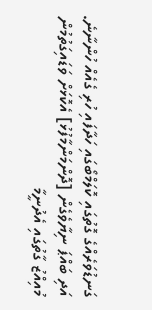ގަނޑުވަރެއްގެ ގޮތުގައި ކޮލަމްބޯގައި ހަދާފައި ހުރި ގެއެއް ހުންނާނެ. އަދި ބައްޕަ ނިޔާވެގެން [ދޮންމަންމާފުޅު] އެކޮޅަށް ވަޑައިގަތުމުން މުއިއްޒު ގާތުގައި އެދުނީމާ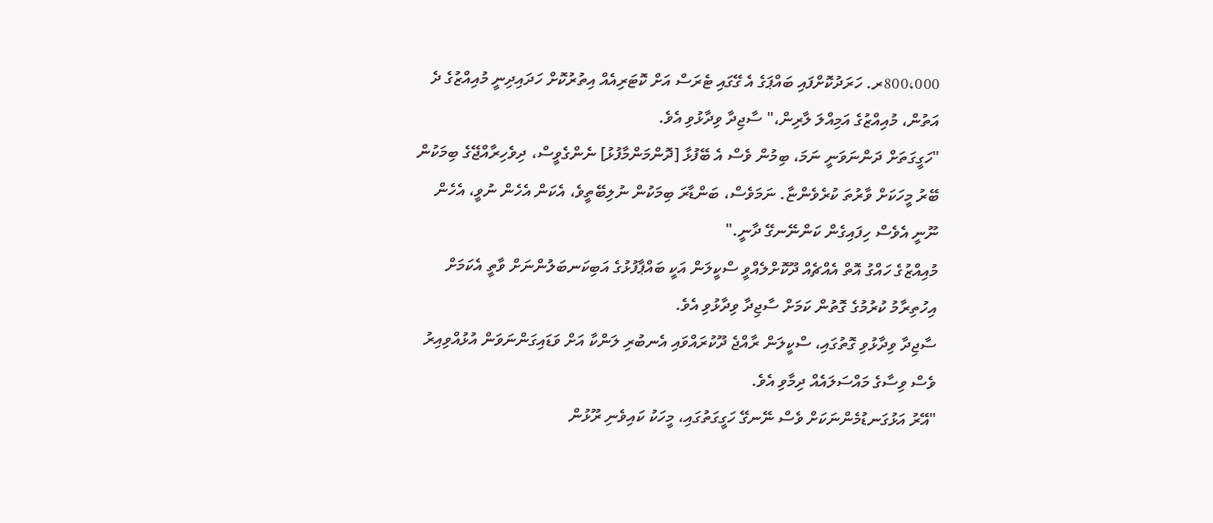800،000ރ. ހަރަދުކޮށްފައި ބައްޕަގެ އެ ގޭގައި ޓެރަސް އަށް ކޮޓަރިއެއް އިތުރުކޮށް ހަދައިދިނީ މުއިއްޒުގެ ދެ އަތުން، މުއިއްޒުގެ އަމިއްލަ ލާރިން،" ސާޖިދާ ވިދާޅުވި އެވެ.
"ހަގީގަތަށް ދަންނަވަނީ ނަމަ، ބިމުން ވެސް އެ ބޭފުޅާ [ދޮންމަންމާފުޅު] ނެންގެވީސް، ދިވެހިރާއްޖޭގެ ބިމަކުން ބޭރު މީހަކަށް ވާރުތަ ކުރެވެންޏާ. ނަމަވެސް، ބަންޑާރަ ބިމަކުން ނުލިބޭތީވެ، އެކަން އެހެން ނުވީ، އެހެން ނޫނީ އެވެސް ހިފައިގެން ކަންނޭނގޭ ދާނީ."
މުއިއްޒުގެ ހައްގު އޮތް އެއްޗެއް ދޫކޮށްލެއްވީ ސްކީލަން އަކީ ބައްޕާފުޅުގެ އަބިކަނބަލުންނަށް ވާތީ އެކަމަށް އިހުތިރާމު ކުރުމުގެ ގޮތުން ކަމަށް ސާޖިދާ ވިދާޅުވި އެވެ.
ސާޖިދާ ވިދާޅުވި ގޮތުގައި، ސްކީލަން ރާއްޖެ ދޫކުރައްވައި އެނބުރި ލަންކާ އަށް ވަޑައިގަންނަވަން އުޅުއްވިއިރު ވެސް ވިސާގެ މައްސަލައެއް ދިމާވި އެވެ.
"އޭރު އަޅުގަނޑުމެންނަކަށް ވެސް ނޭނގޭ ހަގީގަތުގައި، މީހަކު ކައިވެނި ރޫޅުން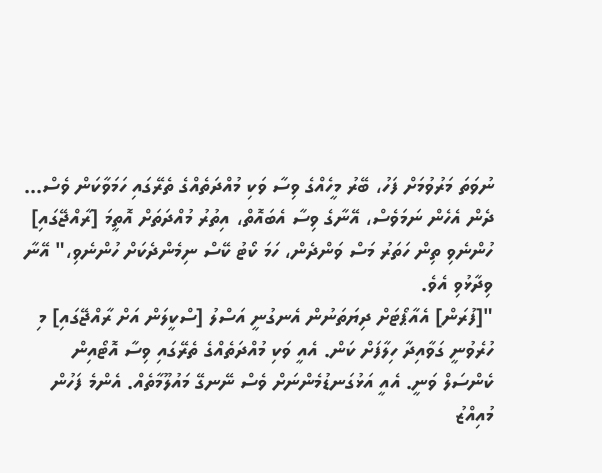ނުވަތަ މަރުވުމަށް ފަހު، ބޭރު މީހެއްގެ ވިސާ ވަކި މުއްދަތެއްގެ ތެރޭގައި ހަމަވާކަން ވެސް... ދެން އެހެން ނަމަވެސް، އޭނާގެ ވިސާ އެބައޮތް، އިތުރު މުއްދަތަށް އޮތީމަ [ރާއްޖޭގައި] ހުންނެވި ތިން ހަތަރު މަސް ވަންދެން، ހަމަ ކޯޓު ކޭސް ނިމެންދެކަށް ހުންނެވި،" އޭނާ ވިދާޅުވި އެވެ.
"[ފުރަން] އެއާޕޯޓަށް ދިޔަތަނުން އެނގުނީ އަސްލު [ސްކީލަން އަށް ރާއްޖޭގައި] މި ހުރެވުނީ ގަވާއިދާ ހިލާފަށް ކަން. އެއީ ވަކި މުއްދަތެއްގެ ތެރޭގައި ވިސާ އޮޓޯއިން ކެންސަލް ވަނީ. އެއީ އަޅުގަނޑުމެންނަށް ވެސް ނޭނގޭ މައުލޫމާތެއް. އެންމެ ފަހުން މުއިއްޒު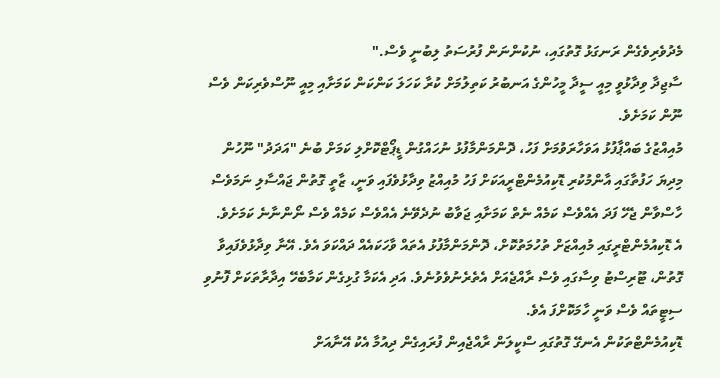މެދުވެރިވެގެން ރަނގަޅު ގޮތުގައި، ނުކުންނަން ފުރުސަތު ލިބުނީ ވެސް."
ސާޖިދާ ވިދާޅުވީ މިއީ ސީދާ މީހުންގެ އަނބުރު ކަތިލުމަށް ކުރާ ކަހަލަ ކަންކަން ކަމަށާއި މިއީ ނޫސްވެރިކަން ވެސް ނޫން ކަމަށެވެ.
މުއިއްޒުގެ ބައްޕާފުޅު އަވަހާރަވުމަށް ފަހު، ދޮންމަންމާފުޅު ނުހައްގުން ޑީޕޯޓްކޮށްލި ކަމަށް ބުނެ "އަދަދު" ނޫހުން މިދިޔަ ހަފުތާގައި އާންމުކުރި ޑޮކިއުމެންޓްރީއަކަށް ފަހު މުއިއްޒު ވިދާޅުވެފައި ވަނީ، ޒާތީ ގޮތުން ޖައްސާލި ނަމަވެސް ހާސްވާން ޖެހޭ ފަދަ އެއްވެސް ކަމެއް ނެތް ކަމަށާއި ޖަވާބު ނުދެވޭނެ އެއްވެސް ކަމެއް ވެސް ނޯންނާނެ ކަމަށެވެ.
އެ ޑޮކިއުމެންޓްރީގައި މުއިއްޒަށް ތުހުމަތުކޮށް، ދޮންމަންމާފުޅު އެތައް ވާހަކައެއް ދައްކަވަ އެވެ. އޭނާ ވިދާޅުވެފައިވާ ގޮތުން، ޓޫރިސްޓު ވިސާގައި ވެސް ރާއްޖެއަށް އެތެރެނުވެވުނެވެ. އަދި އެކަމާ ގުޅިގެން ކަމާބެހޭ އިދާރާތަކަށް ފޮނުވި ސިޓީތައް ވެސް ވަނީ ހާމަކޮށްފަ އެވެ.
ޑޮކިއުމެންޓްތަކުން އެނގޭ ގޮތުގައި ސްކީލަން ރާއްޖެއިން ފުރައިގެން ދިއުމާ އެކު އޭނާއަށް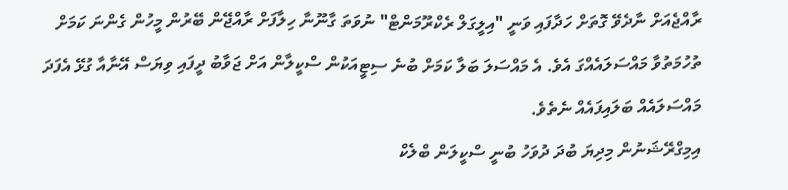ރާއްޖެއަށް ނާދެވޭ ގޮތަށް ހަދާފައި ވަނީ "އިލީގަލް ރެކްރޫމަންޓް" ނުވަތަ ގާނޫނާ ހިލާފަށް ރާއްޖޭން ބޭރުން މީހުން ގެންނަ ކަމަށް ތުހުމަތުވާ މައްސަލައެއްގަ އެވެ. އެ މައްސަލަ ބަލާ ކަމަށް ބުނެ ސިޓީއަކުން ސްކީލާން އަށް ޖަވާބު ދީފައި ވިޔަސް އޭނާއާ ގުޅޭ އެފަދަ މައްސަލައެއް ބަލައިފައެއް ނެތެވެ.
އިމިގްރޭޝަނުން މިދިޔަ ބުދަ ދުވަހު ބުނީ ސްކީލަން ބްލެކް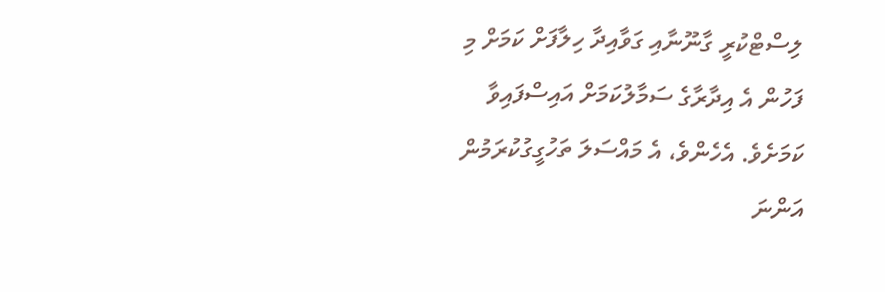ލިސްޓްކުރީ ގާނޫނާއި ގަވާއިދާ ހިލާފަށް ކަމަށް މި ފަހުން އެ އިދާރާގެ ސަމާލުކަމަށް އައިސްފައިވާ ކަމަށެވެ. އެހެންވެ، އެ މައްސަލަ ތަހުގީގުކުރަމުން އަންނަ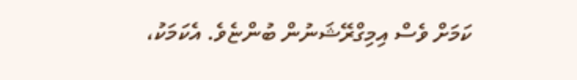ކަމަށް ވެސް އިމިގްރޭޝަނުން ބުންޏެވެ. އެކަމަކު،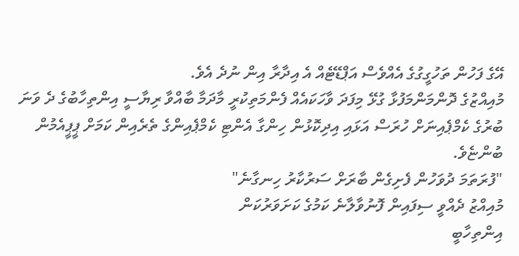އޭގެ ފަހުން ތަހުގީގުގެ އެއްވެސް އަޕްޑޭޓެއް އެ އިދާރާ އިން ނުދެ އެވެ.
މުއިއްޒުގެ ދޮންމަންމަފުޅާ ގުޅޭ މިފަދަ ވާހަކައެއް ފެންމަތިކުރީ މާދަމާ ބާއްވާ ރިޔާސީ އިންތިހާބުގެ ދެ ވަނަ ބުރުގެ ކެމްޕެއިނަށް ހުރަސް އަޅައި އިދިކޮޅުން ހިންގާ އެންޓި ކެމްޕެއިންގެ ތެރެއިން ކަމަށް ޕީޕީއެމުން ބުންޏެވެ.
"ފުރަތަމަ ދުވަހުން ފެށިގެން ބާރަށް ސަރުކާރު ހިނގާނެ"
މުއިއްޒު ދެއްވީ ސިފައިން ފޮނުވާލާނެ ކަމުގެ ކަށަވަރުކަން
އިންތިހާބީ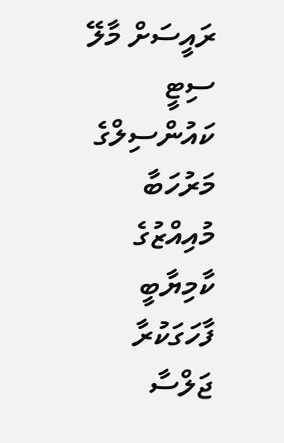ރައީސަށް މާލޭ ސިޓީ ކައުންސިލްގެ މަރުހަބާ
މުއިއްޒުގެ ކާމިޔާބީ ފާހަގަކުރާ ޖަލްސާ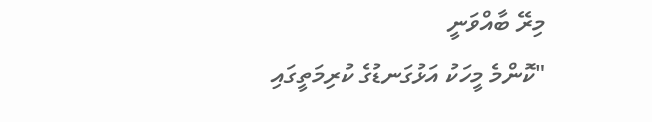މިރޭ ބާއްވަނީ
"ކޮންމެ މީހަކު އަޅުގަނޑުގެ ކުރިމަތީގައި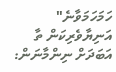ހަމަހަމަވާނެ"
އަނިޔާވެރިކަން ތާ އަބަދަށް ނިންމާނަން: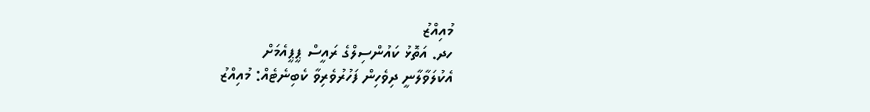މުއިއްޒު
ހދ. އަތޮޅު ކައުންސިލްގެ ރައީސް ޕީޕީއެމަށް
އެކުލަވާލާނީ ދިވެހިން ފަހުރުވެރިވާ ކެބިނެޓެއް: މުއިއްޒު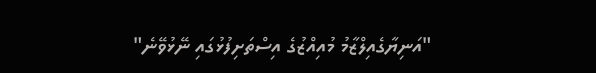"އަނިޔާގެއިލްޒާމު މުއިއްޒުގެ އިސްތަށިފުޅުގައި ނޭޅުވޭނެ"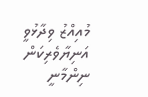މުއިއްޒު ވިދާޅުވީ އަނިޔާވެރިކަން ނިންމާނީ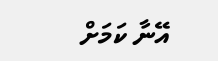އޭނާ ކަމަށް